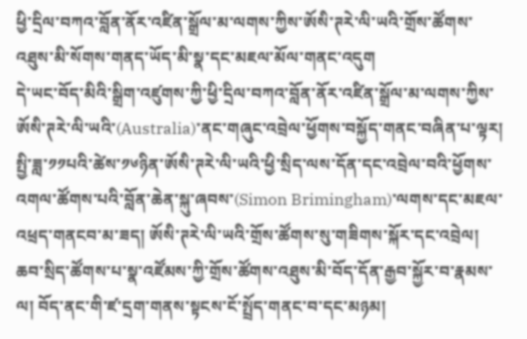ཕྱི་དྲིལ་བཀའ་བློན་ནོར་འཛིན་སྒྲོལ་མ་ལགས་ཀྱིས་ཨོསི་ཊརེ་ལི་ཡའི་གྲོས་ཚོགས་འཐུས་མི་སོགས་གནད་ཡོད་མི་སྣ་དང་མཇལ་མོལ་གནང་འདུག
དེ་ཡང་བོད་མིའི་སྒྲིག་འཛུགས་ཀྱི་ཕྱི་དྲིལ་བཀའ་བློན་ནོར་འཛིན་སྒྲོལ་མ་ལགས་ཀྱིས་ཨོསི་ཊརེ་ལི་ཡའི་(Australia)་ནང་གཞུང་འབྲེལ་ཕྱོགས་བསྐྱོད་གནང་བཞིན་པ་ལྟར། སྤྱི་ཟླ་༡༡པའི་ཚེས་༡༦ཉིན་ཨོསི་ཊརེ་ལི་ཡའི་ཕྱི་སྲིད་ལས་དོན་དང་འབྲེལ་བའི་ཕྱོགས་འགལ་ཚོགས་པའི་བློན་ཆེན་སྐུ་ཞབས་(Simon Brimingham)་ལགས་དང་མཇལ་འཕྲད་གནངབ་མ་ཟད། ཨོསི་ཊརེ་ལི་ཡའི་གྲོས་ཚོགས་སུ་གཟིགས་སྐོར་དང་འབྲེལ། ཆབ་སྲིད་ཚོགས་པ་སྣ་འཛོམས་ཀྱི་གྲོས་ཚོགས་འཐུས་མི་བོད་དོན་རྒྱབ་སྐྱོར་བ་རྣམས་ལ། བོད་ནང་གི་ཛ་དྲག་གནས་སྟངས་ངོ་སྤྲོད་གནང་བ་དང་མཉམ།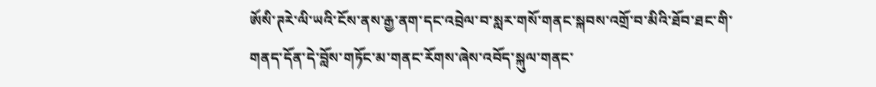ཨོསི་ཊརེ་ལི་ཡའི་ངོས་ནས་རྒྱ་ནག་དང་འབྲེལ་བ་སླར་གསོ་གནང་སྐབས་འགྲོ་བ་མིའི་ཐོབ་ཐང་གི་གནད་དོན་དེ་བློས་གཏོང་མ་གནང་རོགས་ཞེས་འབོད་སྐུལ་གནང་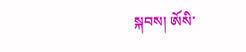སྐབས། ཨོསི་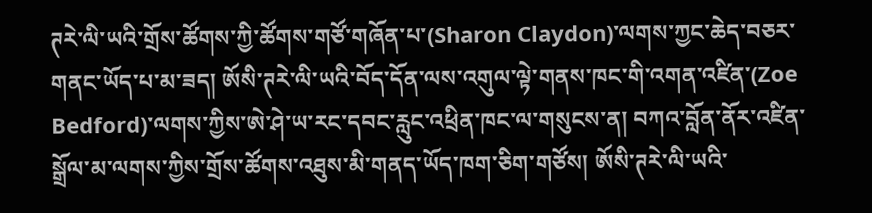ཊརེ་ལི་ཡའི་གྲོས་ཚོགས་ཀྱི་ཚོགས་གཙོ་གཞོན་པ་(Sharon Claydon)་ལགས་ཀྱང་ཆེད་བཅར་གནང་ཡོད་པ་མ་ཟད། ཨོསི་ཊརེ་ལི་ཡའི་བོད་དོན་ལས་འགུལ་ལྟེ་གནས་ཁང་གི་འགན་འཛིན་(Zoe Bedford)་ལགས་ཀྱིས་ཨེ་ཤེ་ཡ་རང་དབང་རླུང་འཕྲིན་ཁང་ལ་གསུངས་ན། བཀའ་བློན་ནོར་འཛིན་སྒྲོལ་མ་ལགས་ཀྱིས་གྲོས་ཚོགས་འཐུས་མི་གནད་ཡོད་ཁག་ཅིག་གཙོས། ཨོསི་ཊརེ་ལི་ཡའི་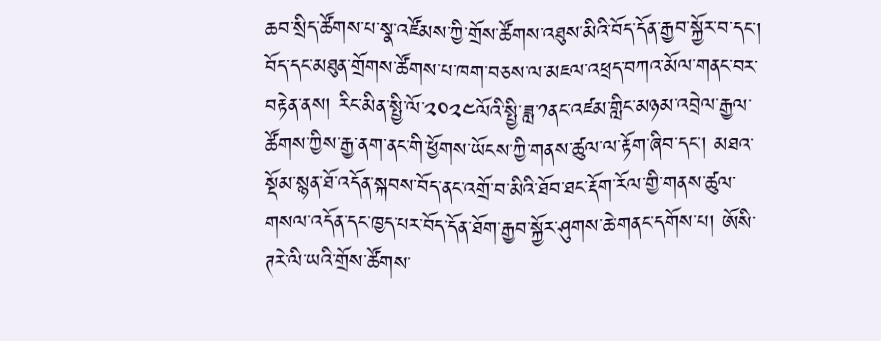ཆབ་སྲིད་ཚོགས་པ་སྣ་འཛོམས་ཀྱི་གྲོས་ཚོགས་འཐུས་མིའི་བོད་དོན་རྒྱབ་སྐྱོར་བ་དང་། བོད་དང་མཐུན་གྲོགས་ཚོགས་པ་ཁག་བཅས་ལ་མཇལ་འཕྲད་བཀའ་མོལ་གནང་བར་བརྟེན་ནས། རིང་མིན་སྤྱི་ལོ་༢༠༢༤ལོའི་སྤྱི་ཟླ་༡ནང་འཛམ་གླིང་མཉམ་འབྲེལ་རྒྱལ་ཚོགས་ཀྱིས་རྒྱ་ནག་ནང་གི་ཕྱོགས་ཡོངས་ཀྱི་གནས་ཚུལ་ལ་རྟོག་ཞིབ་དང་། མཐའ་སྡོམ་སྙན་ཐོ་འདོན་སྐབས་བོད་ནང་འགྲོ་བ་མིའི་ཐོབ་ཐང་རྡོག་རོལ་གྱི་གནས་ཚུལ་གསལ་འདོན་དང་ཁྱད་པར་བོད་དོན་ཐོག་རྒྱབ་སྐྱོར་ཤུགས་ཆེ་གནང་དགོས་པ། ཨོསི་ཊརེ་ལི་ཡའི་གྲོས་ཚོགས་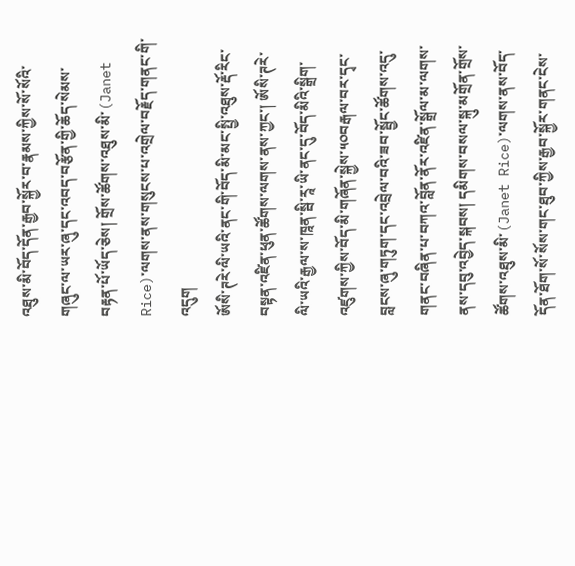འཐུས་མི་བོད་དོན་རྒྱབ་སྐྱོར་བ་རྣམས་ཀྱིས་སོ་སོའི་གཞུང་ལ་ཡར་ཞུ་དང་འབད་བརྩོན་གྱི་ཆོད་སེམས་བརྟན་པོ་ཡོད་ཅེས། གྲོས་ཚོགས་འཐུས་མི་(Janet Rice)་ལགས་ནས་གསུངས་པ་འགྲེལ་བརྗོད་གནང་གི་འདུག
ཨོསི་ཊརེ་ལི་ཡའི་ནང་གི་བོད་མི་མང་སྤྱི་འཐུས་རྡོ་རིང་བསྟན་འཛིན་ཕུན་ཚོགས་ལགས་ནས་ཀྱང་། ཨོསི་ཊརེ་ལི་ཡའི་རྒྱལ་ས་ཁཱན་སྦི་རཱ་ཡི་ནང་དུ་བོད་མིའི་སྒྲིག་འཛུགས་ཀྱིས་བོད་མི་གཞོན་སྐྱེས་༥༠བརྒལ་བར་དྭང་བླངས་ཞུ་གཏུག་དང་འབྲེལ་བའི་ཟབ་སྦྱོང་ཚོགས་འདུ་གནང་བཞིན་པ་བཀའ་བློན་ནོར་འཛིན་སྒྲོལ་མ་ལགས་ནས་དབུ་འབྱེད་སྐབས། དམིགས་བསལ་སྐུ་མགྲོན་གྲོས་ཚོགས་འཐུས་མི་(Janet Rice)་ལགས་ནས་བོད་དོན་ཐོག་སོ་སོས་གང་ཐུབ་ཀྱིས་རྒྱབ་སྐྱོར་གནང་ངེས་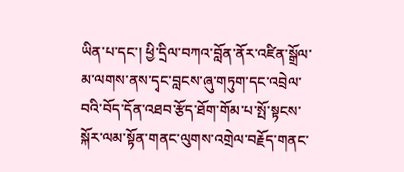ཡིན་པ་དང་། ཕྱི་དྲིལ་བཀའ་བློན་ནོར་འཛིན་སྒྲོལ་མ་ལགས་ནས་དྭང་བླངས་ཞུ་གཏུག་དང་འབྲེལ་བའི་བོད་དོན་འཐབ་རྩོད་ཐོག་གོམ་པ་སྤོ་སྟངས་སྐོར་ལམ་སྟོན་གནང་ལུགས་འགྲེལ་བརྗོད་གནང་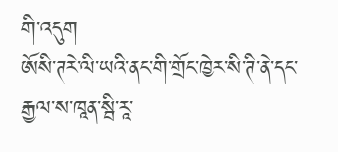གི་འདུག
ཨོསི་ཊརེ་ལི་ཡའི་ནང་གི་གྲོང་ཁྱེར་སི་ཊི་ནེ་དང་རྒྱལ་ས་ཁཱན་སྦི་རཱ་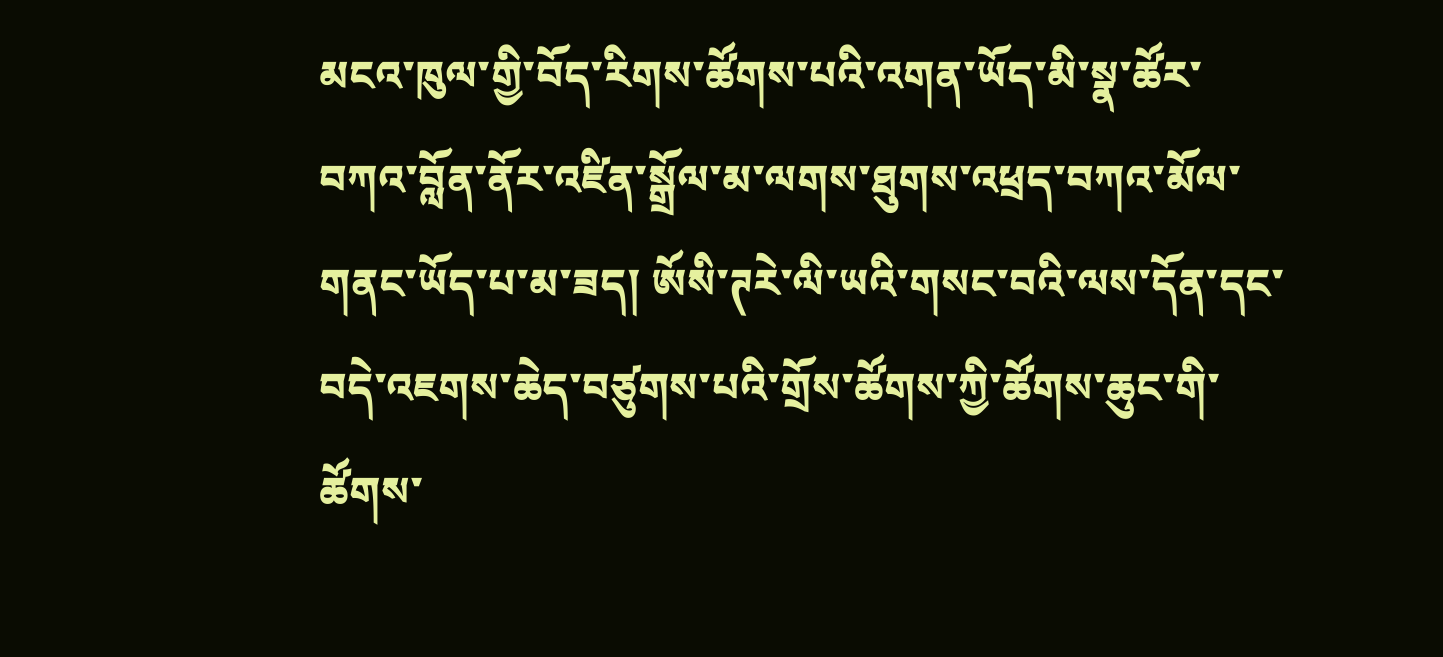མངའ་ཁུལ་གྱི་བོད་རིགས་ཚོགས་པའི་འགན་ཡོད་མི་སྣ་ཚོར་བཀའ་བློན་ནོར་འཛིན་སྒྲོལ་མ་ལགས་ཐུགས་འཕྲད་བཀའ་མོལ་གནང་ཡོད་པ་མ་ཟད། ཨོསི་ཊརེ་ལི་ཡའི་གསང་བའི་ལས་དོན་དང་བདེ་འཇགས་ཆེད་བཙུགས་པའི་གྲོས་ཚོགས་ཀྱི་ཚོགས་ཆུང་གི་ཚོགས་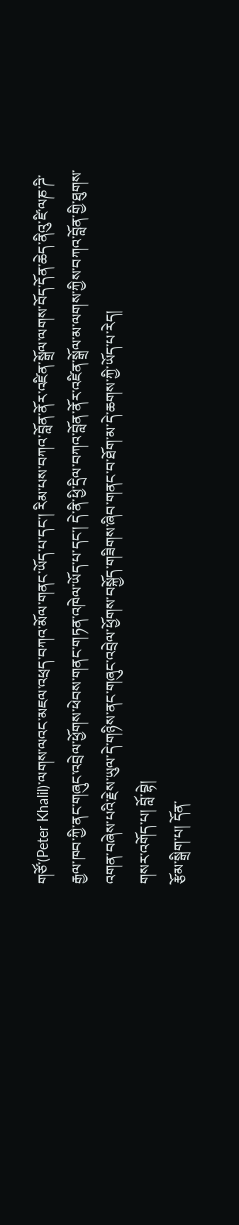གཙོ་(Peter Khalil)་ལགས་ལའང་མཇལ་འཕྲད་བཀའ་མོལ་གནང་ཡོད་པ་དང་། རིམ་པས་བཀའ་བློན་ནོར་འཛིན་སྒྲོལ་ལགས་བོད་དོན་ཆེད་ནིའུ་ཛི་ལཎ་ཌི་རྒྱལ་ཁབ་ཀྱི་ནང་གཞུང་འབྲེལ་ཕྱོགས་ཕེབས་གནང་གཏན་འཁེལ་ཡོད་པ་དང་། དེ་ནི་ཕྱི་དྲིལ་བཀའ་བློན་ནོར་འཛིན་སྒྲོལ་མ་ལགས་ཀྱིས་བཀའ་བློན་གྱི་ཐུགས་འགན་བཞེས་པའི་རྗེས་ཡུལ་དེ་གཉིས་ནང་གཞུང་འབྲེལ་ཕྱོགས་བསྐྱོད་གཟིགས་ཞིབ་གནང་བ་ཐོག་མ་དེ་ཆགས་ཀྱི་ཡོད་པ་རེད།
གསར་འགོད་པ། བློ་བྷེ།
རྩོམ་སྒྲིག་པ། དོན་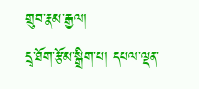གྲུབ་རྣམ་རྒྱལ།
དྲྭ་ཐོག་རྩོམ་སྒྲིག་པ། དཔལ་ལྡན་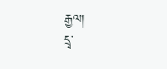རྒྱལ།
དྲྭ་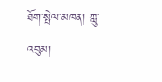ཐོག་སྤེལ་མཁན། ཀླུ་འབུམ།